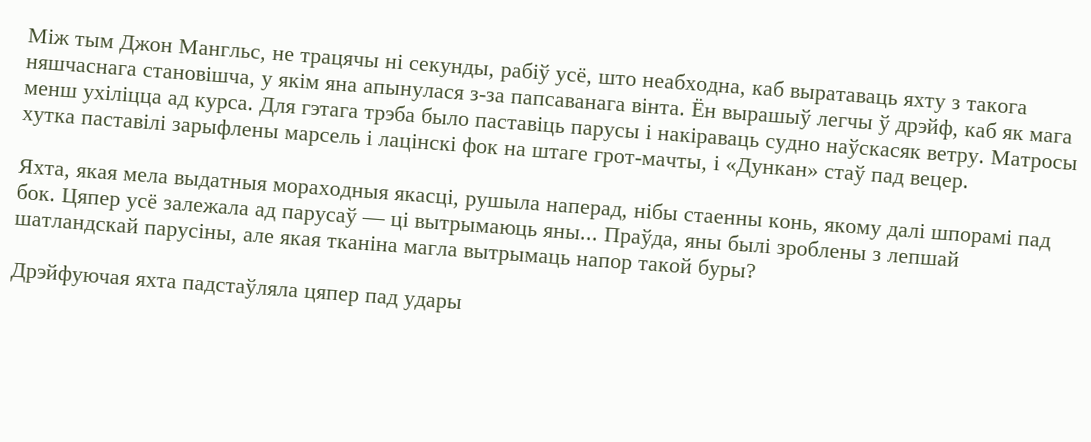Між тым Джон Мангльс, не трацячы ні секунды, рабіў усё, што неабходна, каб выратаваць яхту з такога няшчаснага становішча, у якім яна апынулася з-за папсаванага вінта. Ён вырашыў легчы ў дрэйф, каб як мага менш ухіліцца ад курса. Для гэтага трэба было паставіць парусы і накіраваць судно наўскасяк ветру. Матросы хутка паставілі зарыфлены марсель і лацінскі фок на штаге грот-мачты, і «Дункан» стаў пад вецер.

Яхта, якая мела выдатныя мораходныя якасці, рушыла наперад, нібы стаенны конь, якому далі шпорамі пад бок. Цяпер усё залежала ад парусаў — ці вытрымаюць яны... Праўда, яны былі зроблены з лепшай шатландскай парусіны, але якая тканіна магла вытрымаць напор такой буры?

Дрэйфуючая яхта падстаўляла цяпер пад удары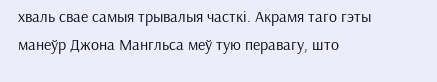хваль свае самыя трывалыя часткі. Акрамя таго гэты манеўр Джона Мангльса меў тую перавагу, што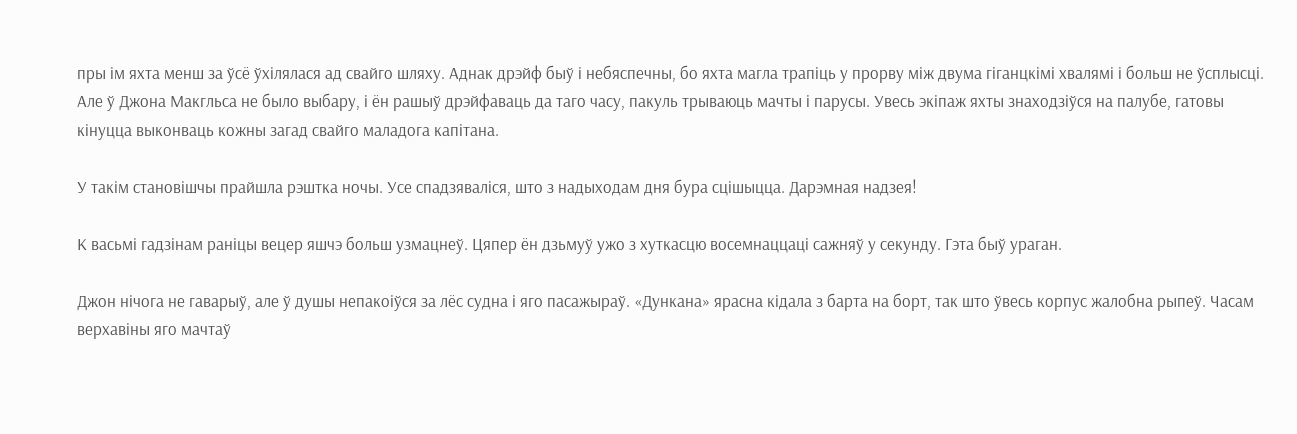пры ім яхта менш за ўсё ўхілялася ад свайго шляху. Аднак дрэйф быў і небяспечны, бо яхта магла трапіць у прорву між двума гіганцкімі хвалямі і больш не ўсплысці. Але ў Джона Макгльса не было выбару, і ён рашыў дрэйфаваць да таго часу, пакуль трываюць мачты і парусы. Увесь экіпаж яхты знаходзіўся на палубе, гатовы кінуцца выконваць кожны загад свайго маладога капітана.

У такім становішчы прайшла рэштка ночы. Усе спадзяваліся, што з надыходам дня бура сцішыцца. Дарэмная надзея!

К васьмі гадзінам раніцы вецер яшчэ больш узмацнеў. Цяпер ён дзьмуў ужо з хуткасцю восемнаццаці сажняў у секунду. Гэта быў ураган.

Джон нічога не гаварыў, але ў душы непакоіўся за лёс судна і яго пасажыраў. «Дункана» ярасна кідала з барта на борт, так што ўвесь корпус жалобна рыпеў. Часам верхавіны яго мачтаў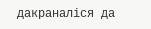дакраналіся да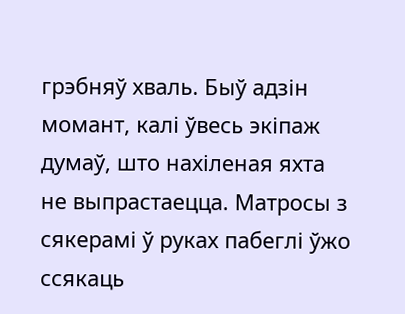грэбняў хваль. Быў адзін момант, калі ўвесь экіпаж думаў, што нахіленая яхта не выпрастаецца. Матросы з сякерамі ў руках пабеглі ўжо ссякаць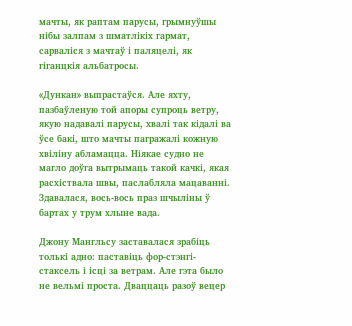мачты, як раптам парусы, грымнуўшы нібы залпам з шматлікіх гармат, сарваліся з мачтаў і паляцелі, як гіганцкія альбатросы.

«Дункан» выпрастаўся. Але яхту, пазбаўленую той апоры супроць ветру, якую надавалі парусы, хвалі так кідалі ва ўсе бакі, што мачты пагражалі кожную хвіліну абламацца. Ніякае судно не магло доўга вытрымаць такой качкі, якая расхіствала швы, паслабляла мацаванні. Здавалася, вось-вось праз шчыліны ў бартах у трум хлыне вада.

Джону Мангльсу заставалася зрабіць толькі адно: паставіць фор-стэнгі-стаксель і ісці за ветрам. Але гэта было не вельмі проста. Дваццаць разоў вецер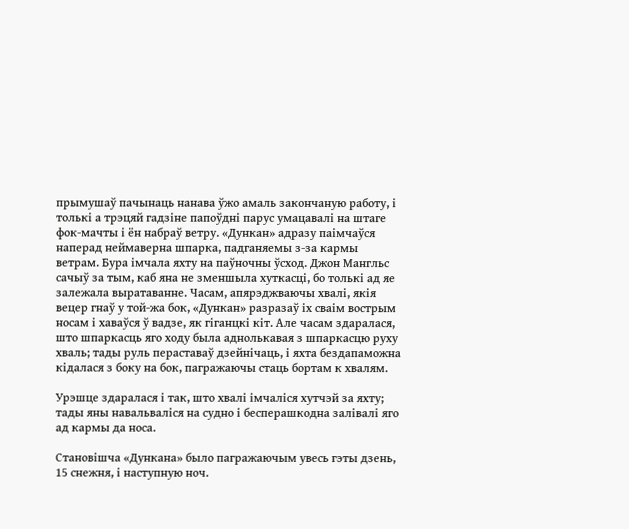прымушаў пачынаць нанава ўжо амаль закончаную работу, і толькі а трэцяй гадзіне папоўдні парус умацавалі на штаге фок-мачты і ён набраў ветру. «Дункан» адразу паімчаўся наперад неймаверна шпарка, падганяемы з-за кармы ветрам. Бура імчала яхту на паўночны ўсход. Джон Мангльс сачыў за тым, каб яна не зменшыла хуткасці, бо толькі ад яе залежала выратаванне. Часам, апярэджваючы хвалі, якія вецер гнаў у той-жа бок, «Дункан» разразаў іх сваім вострым носам і хаваўся ў вадзе, як гіганцкі кіт. Але часам здаралася, што шпаркасць яго ходу была аднолькавая з шпаркасцю руху хваль; тады руль пераставаў дзейнічаць, і яхта бездапаможна кідалася з боку на бок, пагражаючы стаць бортам к хвалям.

Урэшце здаралася і так, што хвалі імчаліся хутчэй за яхту; тады яны навальваліся на судно і бесперашкодна залівалі яго ад кармы да носа.

Становішча «Дункана» было пагражаючым увесь гэты дзень, 15 снежня, і наступную ноч.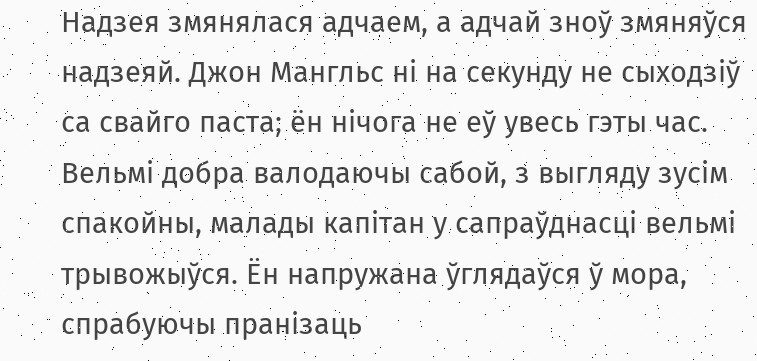Надзея змянялася адчаем, а адчай зноў змяняўся надзеяй. Джон Мангльс ні на секунду не сыходзіў са свайго паста; ён нічога не еў увесь гэты час. Вельмі добра валодаючы сабой, з выгляду зусім спакойны, малады капітан у сапраўднасці вельмі трывожыўся. Ён напружана ўглядаўся ў мора, спрабуючы пранізаць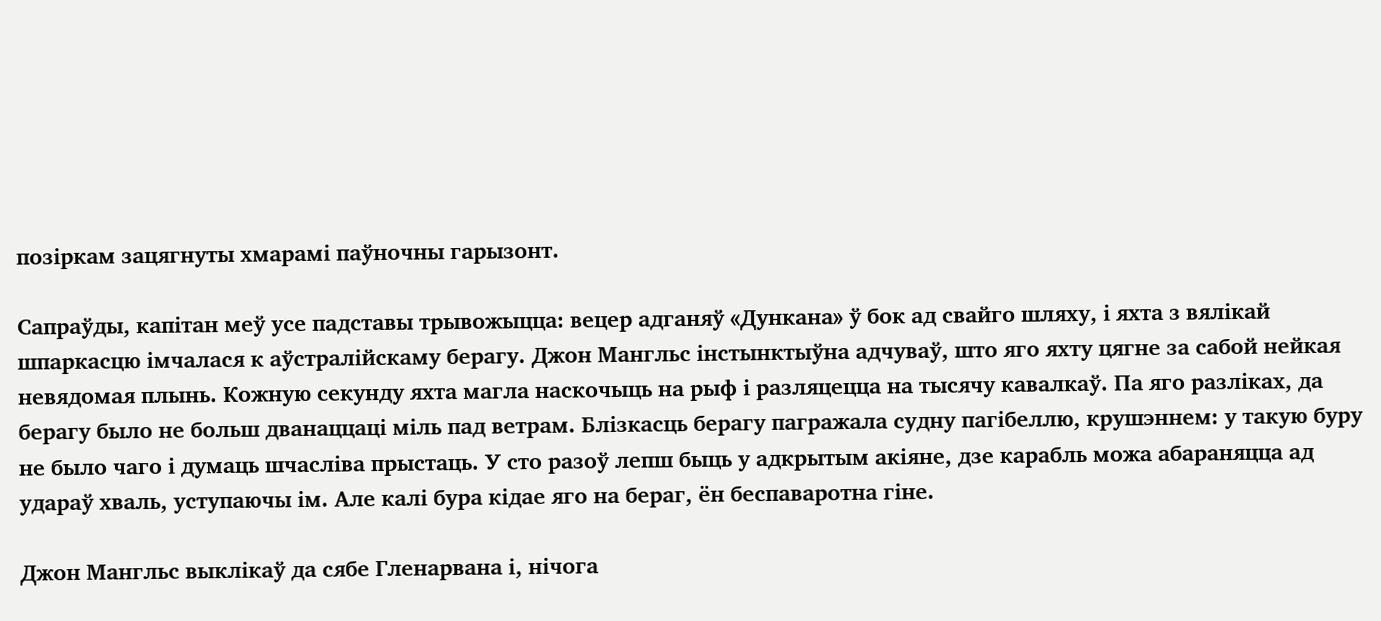позіркам зацягнуты хмарамі паўночны гарызонт.

Сапраўды, капітан меў усе падставы трывожыцца: вецер адганяў «Дункана» ў бок ад свайго шляху, і яхта з вялікай шпаркасцю імчалася к аўстралійскаму берагу. Джон Мангльс інстынктыўна адчуваў, што яго яхту цягне за сабой нейкая невядомая плынь. Кожную секунду яхта магла наскочыць на рыф і разляцецца на тысячу кавалкаў. Па яго разліках, да берагу было не больш дванаццаці міль пад ветрам. Блізкасць берагу пагражала судну пагібеллю, крушэннем: у такую буру не было чаго і думаць шчасліва прыстаць. У сто разоў лепш быць у адкрытым акіяне, дзе карабль можа абараняцца ад удараў хваль, уступаючы ім. Але калі бура кідае яго на бераг, ён беспаваротна гіне.

Джон Мангльс выклікаў да сябе Гленарвана і, нічога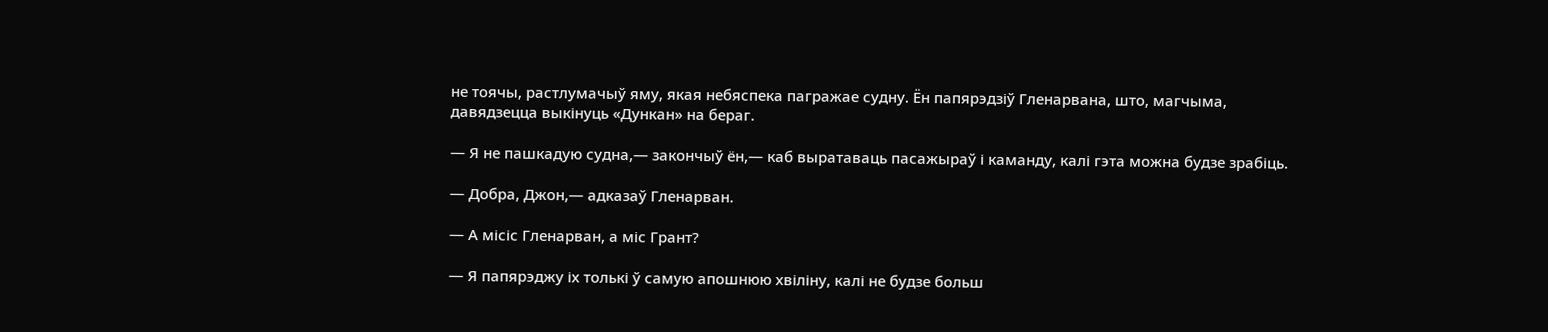не тоячы, растлумачыў яму, якая небяспека пагражае судну. Ён папярэдзіў Гленарвана, што, магчыма, давядзецца выкінуць «Дункан» на бераг.

— Я не пашкадую судна,— закончыў ён,— каб выратаваць пасажыраў і каманду, калі гэта можна будзе зрабіць.

— Добра, Джон,— адказаў Гленарван.

— А місіс Гленарван, а міс Грант?

— Я папярэджу іх толькі ў самую апошнюю хвіліну, калі не будзе больш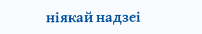ніякай надзеі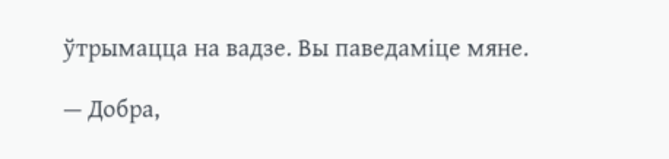ўтрымацца на вадзе. Вы паведаміце мяне.

— Добра,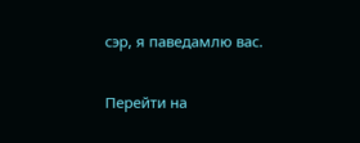сэр, я паведамлю вас.

Перейти на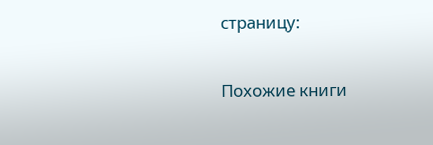страницу:

Похожие книги